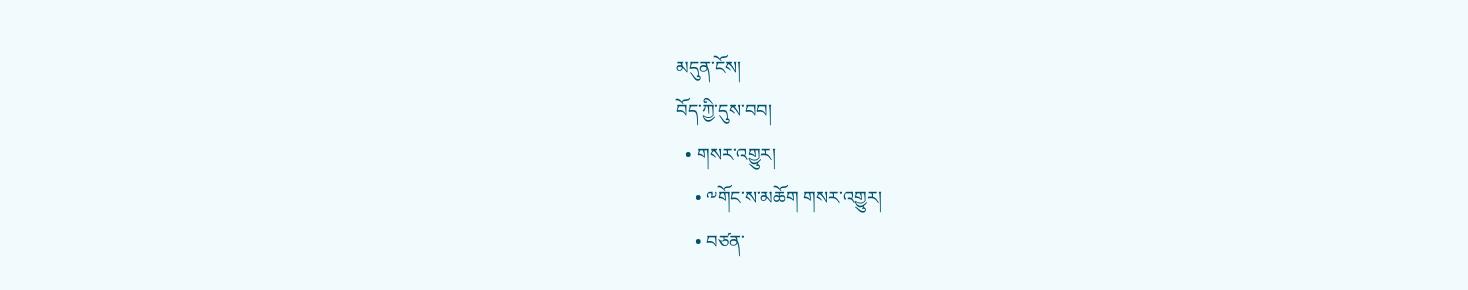མདུན་ངོས།
བོད་ཀྱི་དུས་བབ།
  • གསར་འགྱུར།
    • ༸གོང་ས་མཆོག གསར་འགྱུར།
    • བཙན་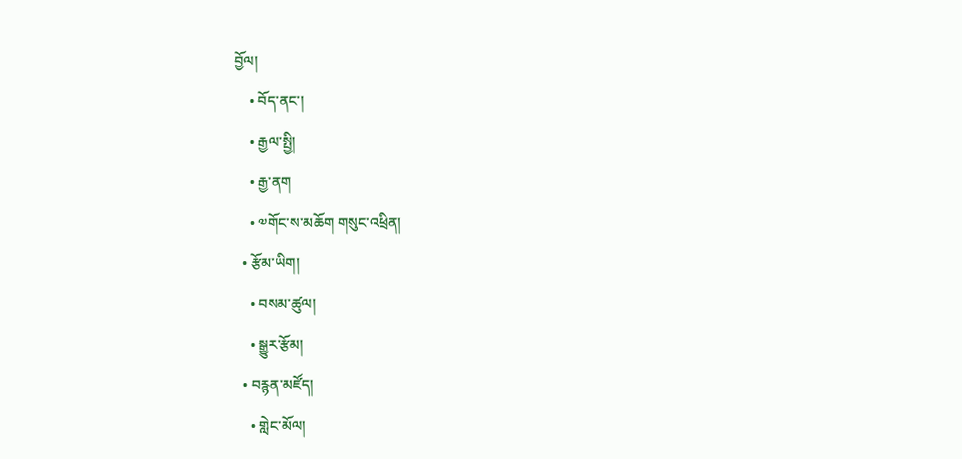བྱོལ།
    • བོད་ནང་།
    • རྒྱལ་སྤྱི།
    • རྒྱ་ནག
    • ༧གོང་ས་མཆོག གསུང་འཕྲིན།
  • རྩོམ་ཡིག།
    • བསམ་ཚུལ།
    • སྒྱུར་རྩོམ།
  • བརྙན་མཛོད།
    • གླེང་མོལ།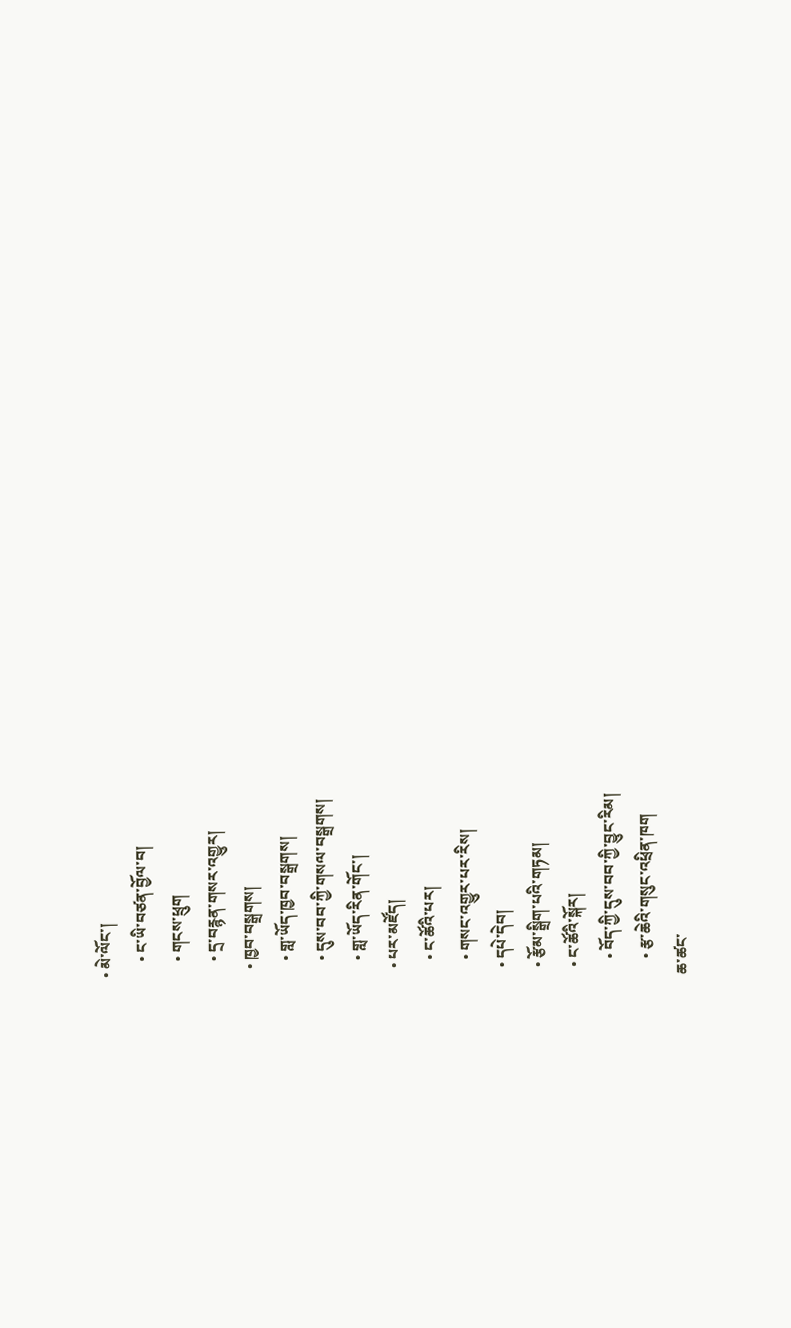• མེ་ལོང་།
    • ང་ཡི་བཙན་བྱོལ་བ།
    • གངས་ཕྲུག
    • དྲ་བརྙན་གསར་འགྱུར།
  • ཁྱབ་བསྒྲགས།
    • གླ་ཡོད་ཁྱབ་བསྒྲགས།
    • དུས་བབ་ཀྱི་གསལ་བསྒྲགས།
    • གླ་ཡོད་རིན་གོང་།
  • པར་མཛོད།
    • ང་ཚོའི་པར།
    • གསང་འགྱུར་པར་རིས།
  • དཔེ་དེབ།
  • རྩོམ་སྒྲིག་པའི་གཏམ།
  • ང་ཚོའི་སྐོར།
    • བོད་ཀྱི་དུས་བབ་ཀྱི་བྱུང་རིམ།
    • རྩ་ཆེའི་གསུང་འཕྲིན་ཁག
ཆ་ཚང་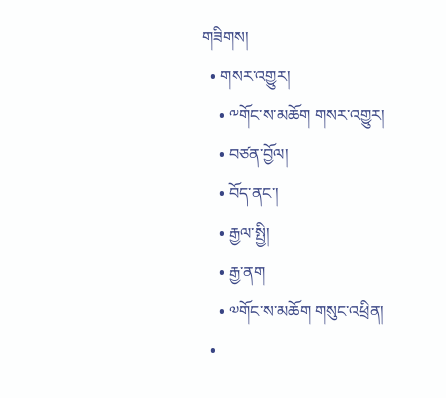གཟིགས།
  • གསར་འགྱུར།
    • ༸གོང་ས་མཆོག གསར་འགྱུར།
    • བཙན་བྱོལ།
    • བོད་ནང་།
    • རྒྱལ་སྤྱི།
    • རྒྱ་ནག
    • ༧གོང་ས་མཆོག གསུང་འཕྲིན།
  •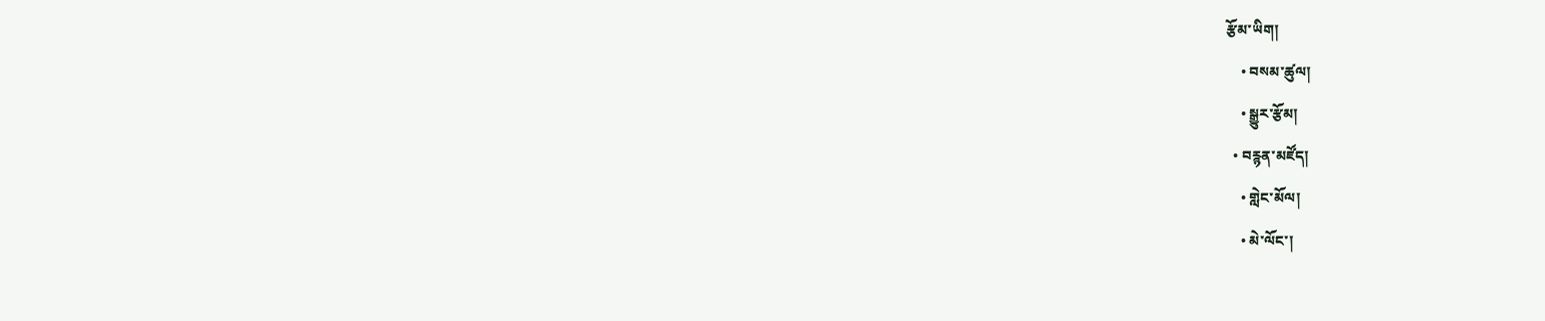རྩོམ་ཡིག།
    • བསམ་ཚུལ།
    • སྒྱུར་རྩོམ།
  • བརྙན་མཛོད།
    • གླེང་མོལ།
    • མེ་ལོང་།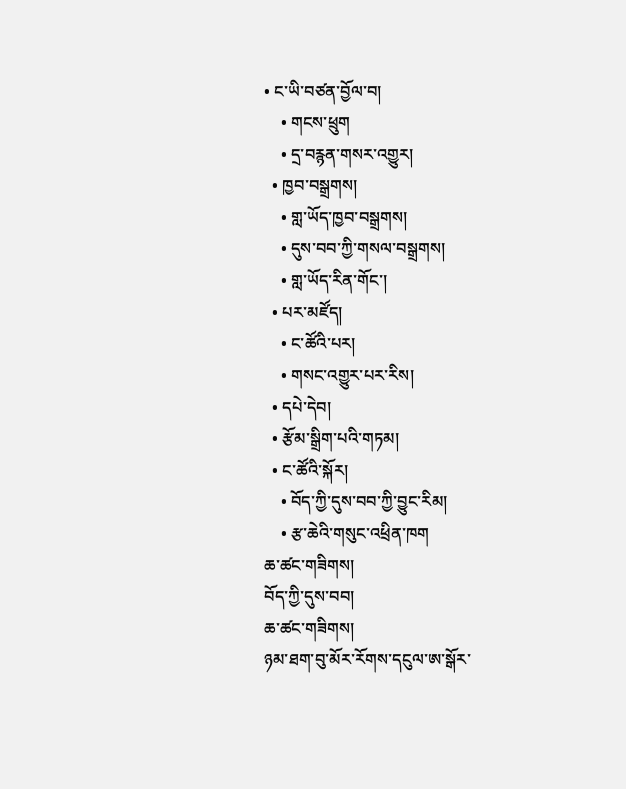• ང་ཡི་བཙན་བྱོལ་བ།
    • གངས་ཕྲུག
    • དྲ་བརྙན་གསར་འགྱུར།
  • ཁྱབ་བསྒྲགས།
    • གླ་ཡོད་ཁྱབ་བསྒྲགས།
    • དུས་བབ་ཀྱི་གསལ་བསྒྲགས།
    • གླ་ཡོད་རིན་གོང་།
  • པར་མཛོད།
    • ང་ཚོའི་པར།
    • གསང་འགྱུར་པར་རིས།
  • དཔེ་དེབ།
  • རྩོམ་སྒྲིག་པའི་གཏམ།
  • ང་ཚོའི་སྐོར།
    • བོད་ཀྱི་དུས་བབ་ཀྱི་བྱུང་རིམ།
    • རྩ་ཆེའི་གསུང་འཕྲིན་ཁག
ཆ་ཚང་གཟིགས།
བོད་ཀྱི་དུས་བབ།
ཆ་ཚང་གཟིགས།
ཉམ་ཐག་བུ་མོར་རོགས་དངུལ་ཨ་སྒོར་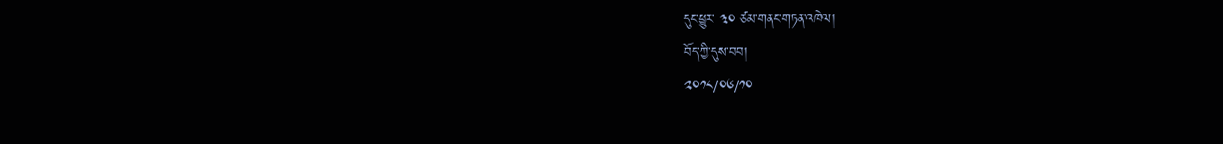དུང་ཕྱུར་ ༣༠ ཙམ་གནང་གཏན་འཁེལ།
བོད་ཀྱི་དུས་བབ།
༢༠༡༨/༠༦/༡༠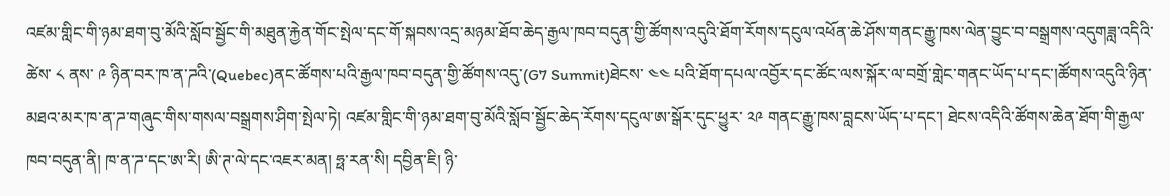འཛམ་གླིང་གི་ཉམ་ཐག་བུ་མོའི་སློབ་སྦྱོང་གི་མཐུན་རྐྱེན་གོང་སྤེལ་དང་གོ་སྐབས་འདྲ་མཉམ་ཐོབ་ཆེད་རྒྱལ་ཁབ་བདུན་གྱི་ཚོགས་འདུའི་ཐོག་རོགས་དངུལ་འཕོན་ཆེ་ཤོས་གནང་རྒྱུ་ཁས་ལེན་བྱུང་བ་བསྒྲགས་འདུགཟླ་འདིའི་ཚེས་ ༨ ནས་ ༩ ཉིན་བར་ཁ་ན་ཌའི་(Quebec)ནང་ཚོགས་པའི་རྒྱལ་ཁབ་བདུན་གྱི་ཚོགས་འདུ་(G7 Summit)ཐེངས་ ༤༤ པའི་ཐོག་དཔལ་འབྱོར་དང་ཚོང་ལས་སྐོར་ལ་བགྲོ་གླེང་གནང་ཡོད་པ་དང་།ཚོགས་འདུའི་ཉིན་མཐའ་མར་ཁ་ན་ཌ་གཞུང་གིས་གསལ་བསྒྲགས་ཤིག་སྤེལ་ཏེ། འཛམ་གླིང་གི་ཉམ་ཐག་བུ་མོའི་སློབ་སྦྱོང་ཆེད་རོགས་དངུལ་ཨ་སྒོར་དུང་ཕྱུར་ ༢༩ གནང་རྒྱུ་ཁས་བླངས་ཡོད་པ་དང་། ཐེངས་འདིའི་ཚོགས་ཆེན་ཐོག་གི་རྒྱལ་ཁབ་བདུན་ནི། ཁ་ན་ཌ་དང་ཨ་རི། ཨི་ཊ་ལེ་དང་འཇར་མན། ཧྥ་རན་སི། དབྱིན་ཇི། ཉི་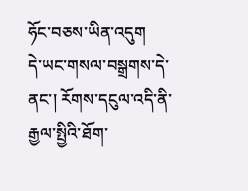ཧོང་བཅས་ཡིན་འདུག
དེ་ཡང་གསལ་བསྒྲགས་དེ་ནང་། རོགས་དངུལ་འདི་ནི་རྒྱལ་སྤྱིའི་ཐོག་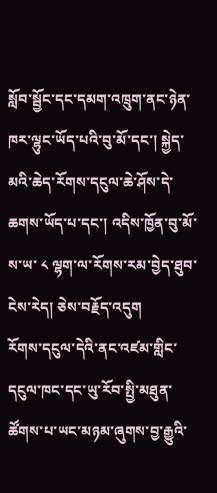སློབ་སྦྱོང་དང་དམག་འཁྲུག་ནང་ཉེན་ཁར་ལྷུང་ཡོད་པའི་བུ་མོ་དང་། སྐྱེད་མའི་ཆེད་རོགས་དངུལ་ཆེ་ཤོས་དེ་ཆགས་ཡོད་པ་དང་། འདིས་ཁྱོན་བུ་མོ་ས་ཡ་ ༨ ལྷག་ལ་རོགས་རམ་བྱེད་ཐུབ་ངེས་རེད། ཅེས་བརྗོད་འདུག
རོགས་དངུལ་དེའི་ནང་འཛམ་གླིང་དངུལ་ཁང་དང་ཡུ་རོབ་སྤྱི་མཐུན་ཚོགས་པ་ཡང་མཉམ་ཞུགས་བྱ་རྒྱུའི་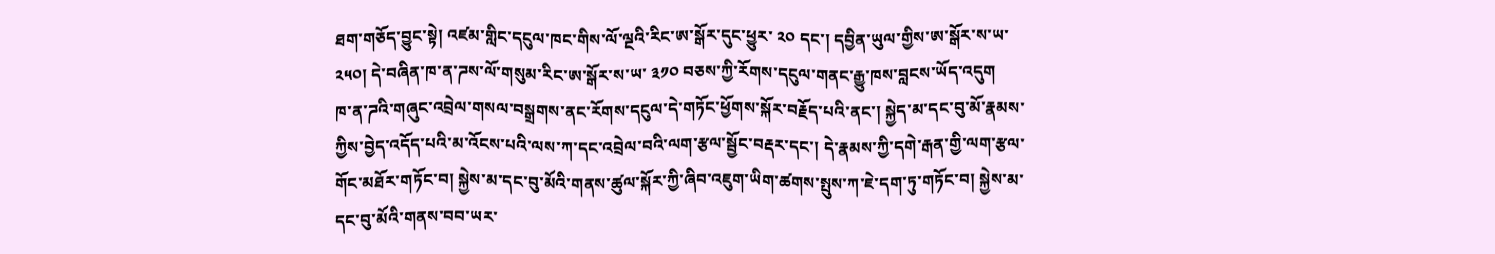ཐག་གཅོད་བྱུང་སྟེ། འཛམ་གླིང་དངུལ་ཁང་གིས་ལོ་ལྔའི་རིང་ཨ་སྒོར་དུང་ཕྱུར་ ༢༠ དང་། དབྱིན་ཡུལ་གྱིས་ཨ་སྒོར་ས་ཡ་ ༢༥༠། དེ་བཞིན་ཁ་ན་ཌས་ལོ་གསུམ་རིང་ཨ་སྒོར་ས་ཡ་ ༣༡༠ བཅས་ཀྱི་རོགས་དངུལ་གནང་རྒྱུ་ཁས་བླངས་ཡོད་འདུག
ཁ་ན་ཌའི་གཞུང་འབྲེལ་གསལ་བསྒྲགས་ནང་རོགས་དངུལ་དེ་གཏོང་ཕྱོགས་སྐོར་བརྗོད་པའི་ནང་། སྐྱེད་མ་དང་བུ་མོ་རྣམས་ཀྱིས་བྱེད་འདོད་པའི་མ་འོངས་པའི་ལས་ཀ་དང་འབྲེལ་བའི་ལག་རྩལ་སྦྱོང་བརྡར་དང་། དེ་རྣམས་ཀྱི་དགེ་རྒན་གྱི་ལག་རྩལ་གོང་མཐོར་གཏོང་བ། སྐྱེས་མ་དང་བུ་མོའི་གནས་ཚུལ་སྐོར་ཀྱི་ཞིབ་འཇུག་ཡིག་ཚགས་སྤུས་ཀ་ཇེ་དག་ཏུ་གཏོང་བ། སྐྱེས་མ་དང་བུ་མོའི་གནས་བབ་ཡར་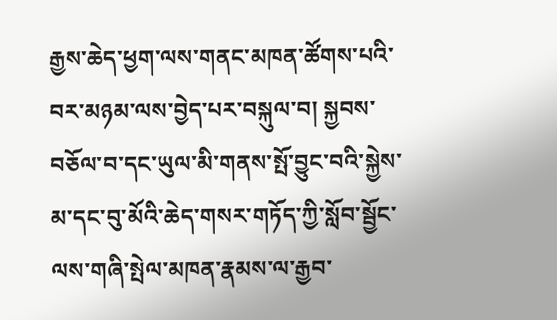རྒྱས་ཆེད་ཕྱག་ལས་གནང་མཁན་ཚོགས་པའི་བར་མཉམ་ལས་བྱེད་པར་བསྐུལ་བ། སྐྱབས་བཅོལ་བ་དང་ཡུལ་མི་གནས་སྤོ་བྱུང་བའི་སྐྱེས་མ་དང་བུ་མོའི་ཆེད་གསར་གཏོད་ཀྱི་སློབ་སྦྱོང་ལས་གཞི་སྤེལ་མཁན་རྣམས་ལ་རྒྱབ་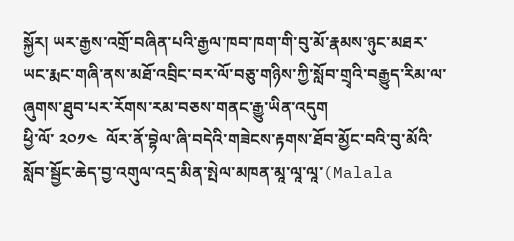སྐྱོར། ཡར་རྒྱས་འགྲོ་བཞིན་པའི་རྒྱལ་ཁབ་ཁག་གི་བུ་མོ་རྣམས་ཉུང་མཐར་ཡང་རྨང་གཞི་ནས་མཐོ་འབྲིང་བར་ལོ་བཅུ་གཉིས་ཀྱི་སློབ་གྲྭའི་བརྒྱུད་རིམ་ལ་ཞུགས་ཐུབ་པར་རོགས་རམ་བཅས་གནང་རྒྱུ་ཡིན་འདུག
ཕྱི་ལོ་ ༢༠༡༤  ལོར་ནོ་བྷེལ་ཞི་བདེའི་གཟེངས་རྟགས་ཐོབ་མྱོང་བའི་བུ་མོའི་སློབ་སྦྱོང་ཆེད་བྱ་འགུལ་འདྲ་མིན་སྤེལ་མཁན་མཱ་ལཱ་ལཱ་(Malala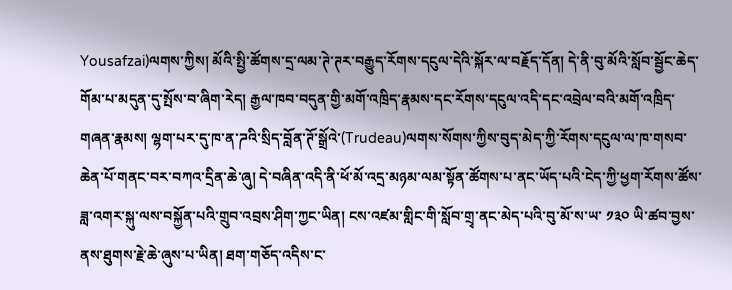Yousafzai)ལགས་ཀྱིས། མོའི་སྤྱི་ཚོགས་དྲ་ལམ་ཊེ་ཊར་བརྒྱུད་རོགས་དངུལ་དེའི་སྐོར་ལ་བརྗོད་དོན། དེ་ནི་བུ་མོའི་སློབ་སྦྱོང་ཆེད་གོམ་པ་མདུན་དུ་སྤོས་བ་ཞིག་རེད། རྒྱལ་ཁབ་བདུན་གྱི་མགོ་འཁྲིད་རྣམས་དང་རོགས་དངུལ་འདི་དང་འབྲེལ་བའི་མགོ་འཁྲིད་གཞན་རྣམས། ལྷག་པར་དུ་ཁ་ན་ཌའི་སྲིད་བློན་ཊོ་སྒྲོའེ་(Trudeau)ལགས་སོགས་ཀྱིས་བུད་མེད་ཀྱི་རོགས་དངུལ་ལ་ཁ་གསབ་ཆེན་པོ་གནང་བར་བཀའ་དྲིན་ཆེ་ཞུ། དེ་བཞིན་འདི་ནི་ཕོ་མོ་འདྲ་མཉམ་ལམ་སྟོན་ཚོགས་པ་ནང་ཡོད་པའི་ངེད་ཀྱི་ཕྱག་རོགས་ཚོས་ཟླ་འགར་སྐུ་ལས་བསྐྱོན་པའི་གྲུབ་འབྲས་ཤིག་ཀྱང་ཡིན། ངས་འཛམ་གླིང་གི་སློབ་གྲྭ་ནང་མེད་པའི་བུ་མོ་ས་ཡ་ ༡༣༠ ཡི་ཚབ་བྱས་ནས་ཐུགས་རྗེ་ཆེ་ཞུས་པ་ཡིན། ཐག་གཅོད་འདིས་ང་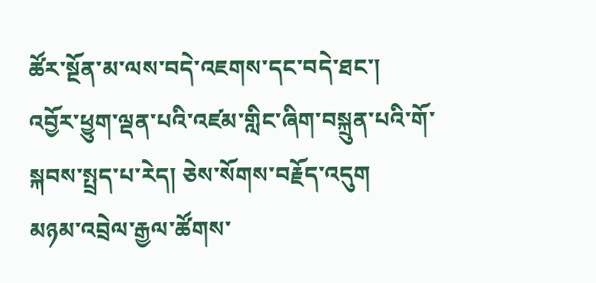ཚོར་སྔོན་མ་ལས་བདེ་འཇགས་དང་བདེ་ཐང་། འབྱོར་ཕྱུག་ལྡན་པའི་འཛམ་གླིང་ཞིག་བསྐྲུན་པའི་གོ་སྐབས་སྤྲད་པ་རེད། ཅེས་སོགས་བརྗོད་འདུག
མཉམ་འབྲེལ་རྒྱལ་ཚོགས་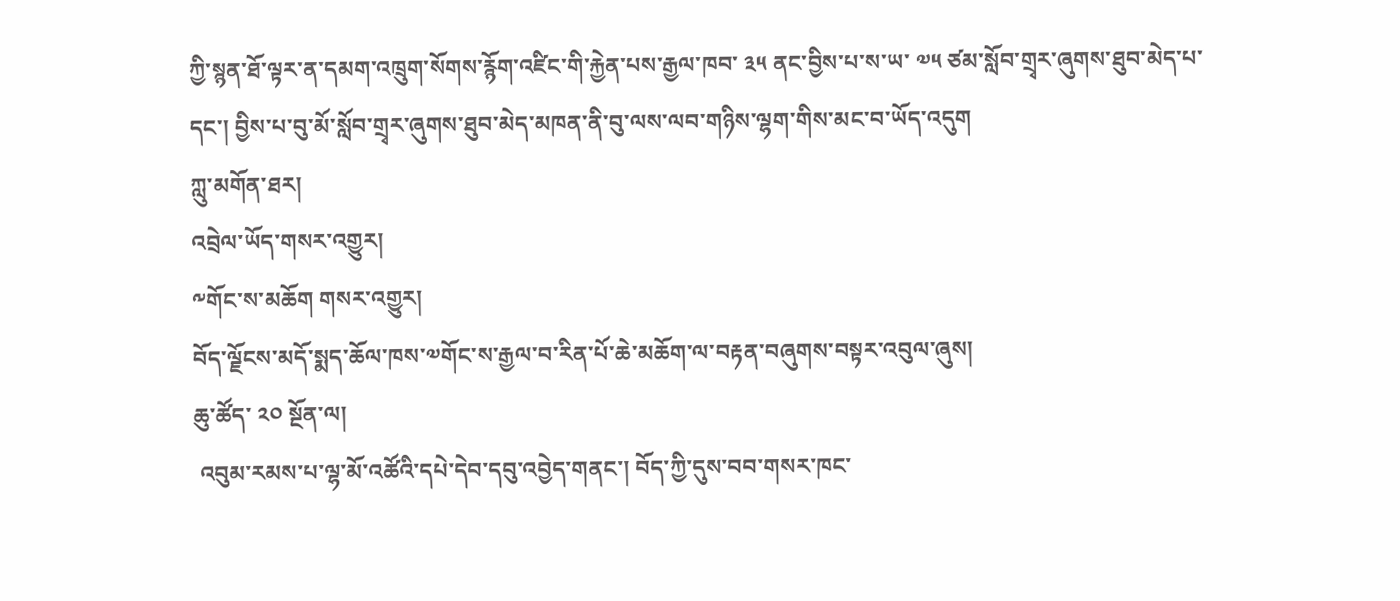ཀྱི་སྙན་ཐོ་ལྟར་ན་དམག་འཁྲུག་སོགས་རྙོག་འཛིང་གི་རྐྱེན་པས་རྒྱལ་ཁབ་ ༣༥ ནང་བྱིས་པ་ས་ཡ་ ༧༥ ཙམ་སློབ་གྲྭར་ཞུགས་ཐུབ་མེད་པ་དང་། བྱིས་པ་བུ་མོ་སློབ་གྲྭར་ཞུགས་ཐུབ་མེད་མཁན་ནི་བུ་ལས་ལབ་གཉིས་ལྷག་གིས་མང་བ་ཡོད་འདུག
ཀླུ་མགོན་ཐར།
འབྲེལ་ཡོད་གསར་འགྱུར།
༸གོང་ས་མཆོག གསར་འགྱུར།
བོད་ལྗོངས་མདོ་སྨད་ཆོལ་ཁས་༧གོང་ས་རྒྱལ་བ་རིན་པོ་ཆེ་མཆོག་ལ་བརྟན་བཞུགས་བསྟར་འབུལ་ཞུས།
ཆུ་ཚོད་ ༢༠ སྔོན་ལ།
 འབུམ་རམས་པ་ལྷ་མོ་འཚོའི་དཔེ་དེབ་དབུ་འབྱེད་གནང་། བོད་ཀྱི་དུས་བབ་གསར་ཁང་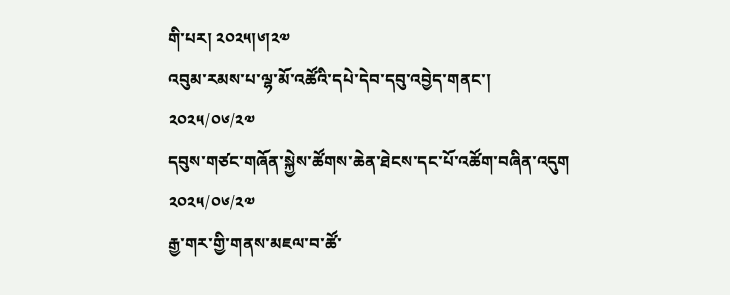གི་པར། ༢༠༢༥།༦།༢༧
འབུམ་རམས་པ་ལྷ་མོ་འཚོའི་དཔེ་དེབ་དབུ་འབྱེད་གནང་།
༢༠༢༥/༠༦/༢༧
དབུས་གཙང་གཞོན་སྐྱེས་ཚོགས་ཆེན་ཐེངས་དང་པོ་འཚོག་བཞིན་འདུག
༢༠༢༥/༠༦/༢༧
རྒྱ་གར་གྱི་གནས་མཇལ་བ་ཚོ་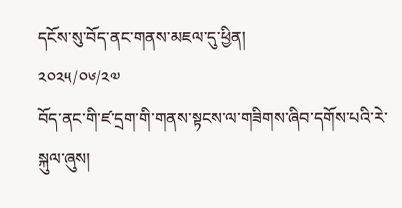དངོས་སུ་བོད་ནང་གནས་མཇལ་དུ་ཕྱིན།
༢༠༢༥/༠༦/༢༧
བོད་ནང་གི་ཛ་དྲག་གི་གནས་སྟངས་ལ་གཟིགས་ཞིབ་དགོས་པའི་རེ་སྐུལ་ཞུས།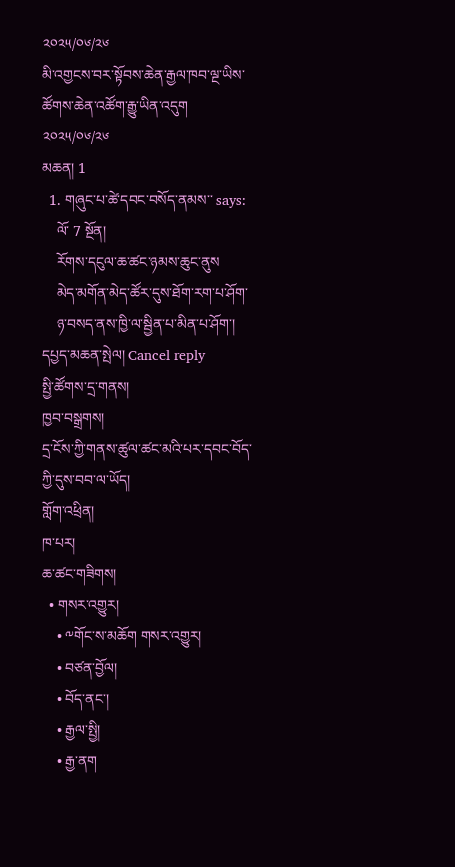༢༠༢༥/༠༦/༢༦
མི་འགྱངས་བར་སྟོབས་ཆེན་རྒྱལ་ཁབ་ལྔ་ཡིས་ཚོགས་ཆེན་འཚོག་རྒྱུ་ཡིན་འདུག
༢༠༢༥/༠༦/༢༦
མཆན། 1
  1. གཞུང་པ་ཚེ་དབང་བསོད་ནམས་་ says:
    ལོ་ 7 སྔོན།
    རོགས་དངུལ་ཆ་ཚང་ཉམས་ཆུང་ནུས
    མེད་མགོན་མེད་ཚོར་དུས་ཐོག་རག་པ་ཤོག་
    ཉ་བསད་ནས་ཁྱི་ལ་སྦྱིན་པ་མིན་པ་ཤོག་།
དཔྱད་མཆན་སྤེལ། Cancel reply
སྤྱི་ཚོགས་དྲ་གནས།
ཁྱབ་བསྒྲགས།
དྲ་ངོས་ཀྱི་གནས་ཚུལ་ཚང་མའི་པར་དབང་བོད་ཀྱི་དུས་བབ་ལ་ཡོད།
གློག་འཕྲིན།
ཁ་པར།
ཆ་ཚང་གཟིགས།
  • གསར་འགྱུར།
    • ༸གོང་ས་མཆོག གསར་འགྱུར།
    • བཙན་བྱོལ།
    • བོད་ནང་།
    • རྒྱལ་སྤྱི།
    • རྒྱ་ནག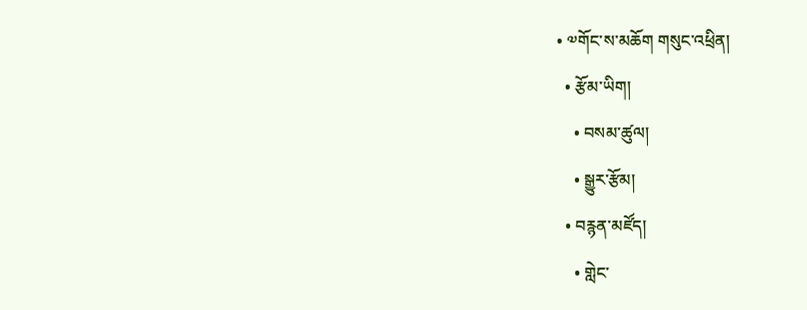• ༧གོང་ས་མཆོག གསུང་འཕྲིན།
  • རྩོམ་ཡིག།
    • བསམ་ཚུལ།
    • སྒྱུར་རྩོམ།
  • བརྙན་མཛོད།
    • གླེང་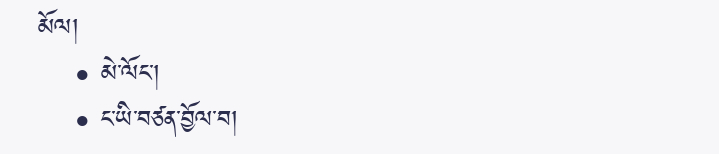མོལ།
    • མེ་ལོང་།
    • ང་ཡི་བཙན་བྱོལ་བ།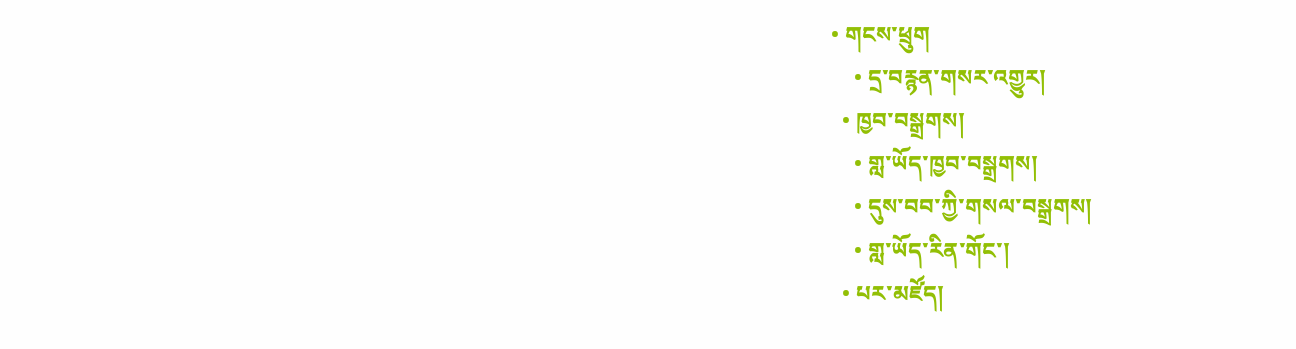• གངས་ཕྲུག
    • དྲ་བརྙན་གསར་འགྱུར།
  • ཁྱབ་བསྒྲགས།
    • གླ་ཡོད་ཁྱབ་བསྒྲགས།
    • དུས་བབ་ཀྱི་གསལ་བསྒྲགས།
    • གླ་ཡོད་རིན་གོང་།
  • པར་མཛོད།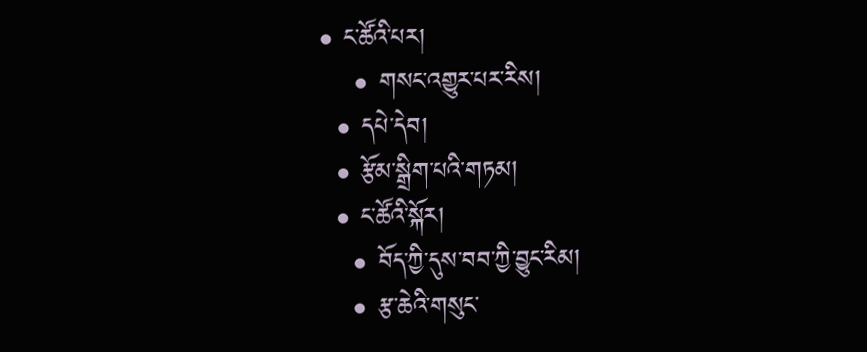• ང་ཚོའི་པར།
    • གསང་འགྱུར་པར་རིས།
  • དཔེ་དེབ།
  • རྩོམ་སྒྲིག་པའི་གཏམ།
  • ང་ཚོའི་སྐོར།
    • བོད་ཀྱི་དུས་བབ་ཀྱི་བྱུང་རིམ།
    • རྩ་ཆེའི་གསུང་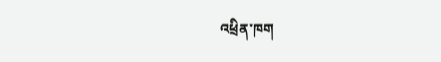འཕྲིན་ཁག